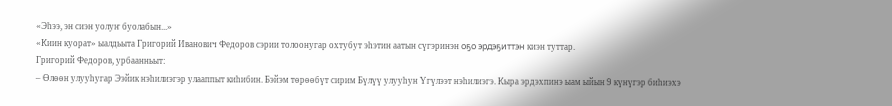«Эһээ, эн сиэн уолуҥ буолабын...»
«Киин куорат» ыалдьыта Григорий Иванович Федоров сэрии толоонугар охтубут эһэтин аатын сүгэринэн оҕо эрдэҕиттэн киэн туттар.
Григорий Федоров, урбаанньыт:
– Өлөөн улууһугар Ээйик нэһилиэгэр улааппыт киһибин. Бэйэм төрөөбүт сирим Бүлүү улууһун Үгүлээт нэһилиэгэ. Кыра эрдэхпинэ ыам ыйын 9 күнүгэр биһиэхэ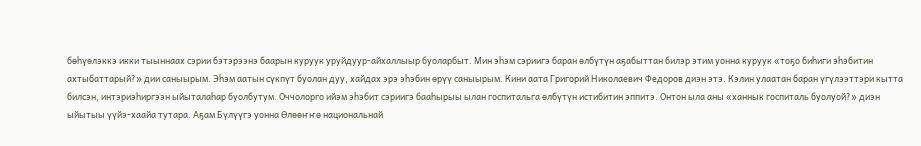бөһүөлэккэ икки тыыннаах сэрии бэтэрээнэ баарын куруук уруйдуур-айхаллыыр буоларбыт. Мин эһэм сэриигэ баран өлбүтүн аҕабыттан билэр этим уонна куруук «тоҕо биһиги эһэбитин ахтыбаттарый?» дии саныырым. Эһэм аатын сүкпүт буолан дуу, хайдах эрэ эһэбин өрүү саныырым. Кини аата Григорий Николаевич Федоров диэн этэ. Кэлин улаатан баран үгүлээттэри кытта билсэн, интэриэһиргээн ыйыталаһар буолбутум. Оччолорго ийэм эһэбит сэриигэ бааһырыы ылан госпитальга өлбүтүн истибитин эппитэ. Онтон ыла аны «ханнык госпиталь буолуой?» диэн ыйытыы үүйэ-хаайа тутара. Аҕам Бүлүүгэ уонна Өлөөҥҥө национальнай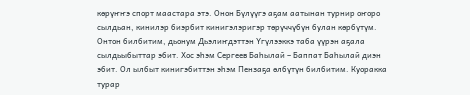көрүҥҥэ спорт маастара этэ. Онон Бүлүүгэ аҕам аатынан турнир оҥоро сылдьан, кинилэр биэрбит кинигэлэригэр төрүччүбүн булан көрбүтүм. Онтон билбитим, дьонум Дьэлиҥдэттэн Үгүлээккэ таба үүрэн аҕала сылдьыбыттар эбит. Хос эһэм Сергеев Баһылай – Баппат Баһылай диэн эбит. Ол ылбыт кинигэбиттэн эһэм Пензаҕа өлбүтүн билбитим. Куоракка турар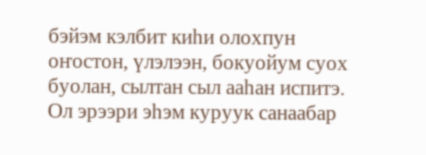бэйэм кэлбит киһи олохпун оҥостон, үлэлээн, бокуойум суох буолан, сылтан сыл ааһан испитэ. Ол эрээри эһэм куруук санаабар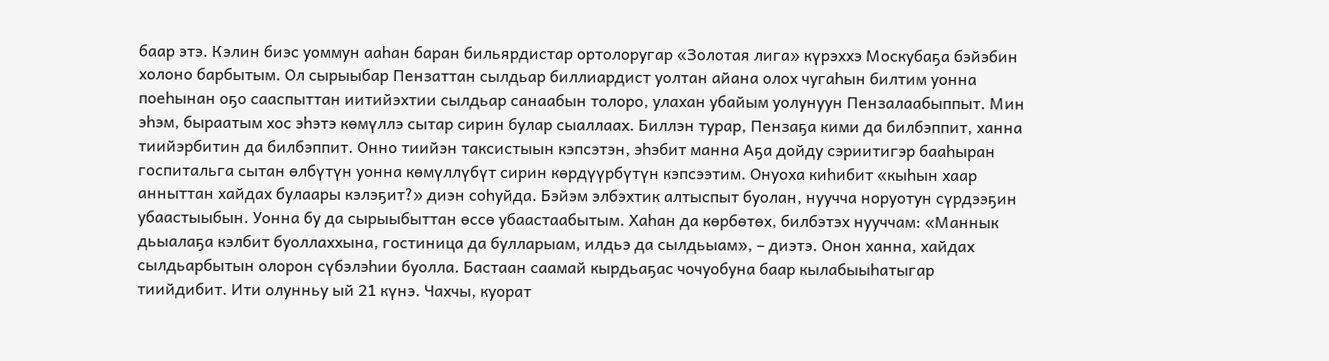баар этэ. Кэлин биэс уоммун ааһан баран бильярдистар ортолоругар «Золотая лига» күрэххэ Москубаҕа бэйэбин холоно барбытым. Ол сырыыбар Пензаттан сылдьар биллиардист уолтан айана олох чугаһын билтим уонна поеһынан оҕо сааспыттан иитийэхтии сылдьар санаабын толоро, улахан убайым уолунуун Пензалаабыппыт. Мин эһэм, быраатым хос эһэтэ көмүллэ сытар сирин булар сыаллаах. Биллэн турар, Пензаҕа кими да билбэппит, ханна тиийэрбитин да билбэппит. Онно тиийэн таксистыын кэпсэтэн, эһэбит манна Аҕа дойду сэриитигэр бааһыран госпитальга сытан өлбүтүн уонна көмүллүбүт сирин көрдүүрбүтүн кэпсээтим. Онуоха киһибит «кыһын хаар анныттан хайдах булаары кэлэҕит?» диэн соһуйда. Бэйэм элбэхтик алтыспыт буолан, нуучча норуотун сүрдээҕин убаастыыбын. Уонна бу да сырыыбыттан өссө убаастаабытым. Хаһан да көрбөтөх, билбэтэх нууччам: «Маннык дьыалаҕа кэлбит буоллаххына, гостиница да булларыам, илдьэ да сылдьыам», – диэтэ. Онон ханна, хайдах сылдьарбытын олорон сүбэлэһии буолла. Бастаан саамай кырдьаҕас чочуобуна баар кылабыыһатыгар тиийдибит. Ити олунньу ый 21 күнэ. Чахчы, куорат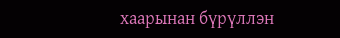хаарынан бүрүллэн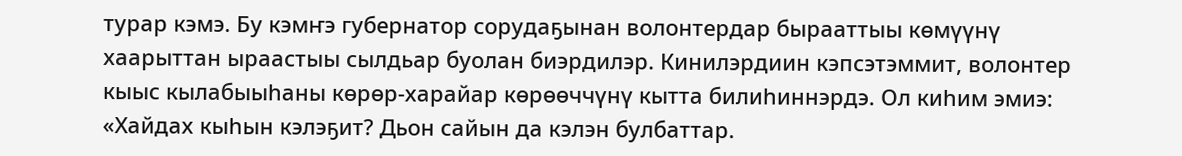турар кэмэ. Бу кэмҥэ губернатор сорудаҕынан волонтердар бырааттыы көмүүнү хаарыттан ыраастыы сылдьар буолан биэрдилэр. Кинилэрдиин кэпсэтэммит, волонтер кыыс кылабыыһаны көрөр-харайар көрөөччүнү кытта билиһиннэрдэ. Ол киһим эмиэ: «Хайдах кыһын кэлэҕит? Дьон сайын да кэлэн булбаттар.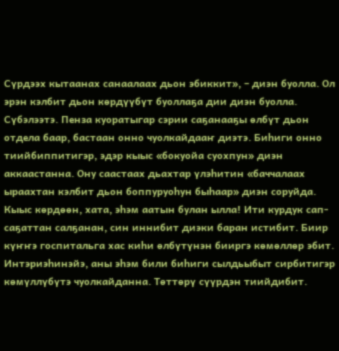Сүрдээх кытаанах санаалаах дьон эбиккит», – диэн буолла. Ол эрэн кэлбит дьон көрдүүбүт буоллаҕа дии диэн буолла. Сүбэлээтэ. Пенза куоратыгар сэрии саҕанааҕы өлбүт дьон отдела баар, бастаан онно чуолкайдааҥ диэтэ. Биһиги онно тиийбиппитигэр, эдэр кыыс «бокуойа суохпун» диэн аккаастанна. Ону саастаах дьахтар үлэһитин «баччалаах ыраахтан кэлбит дьон боппуруоһун быһаар» диэн соруйда. Кыыс көрдөөн, хата, эһэм аатын булан ылла! Ити курдук сап-саҕаттан салҕанан, син иннибит диэки баран истибит. Биир күҥҥэ госпитальга хас киһи өлбүтүнэн бииргэ көмөллөр эбит. Интэриэһинэйэ, аны эһэм били биһиги сылдьыбыт сирбитигэр көмүллүбүтэ чуолкайданна. Төттөрү сүүрдэн тиийдибит.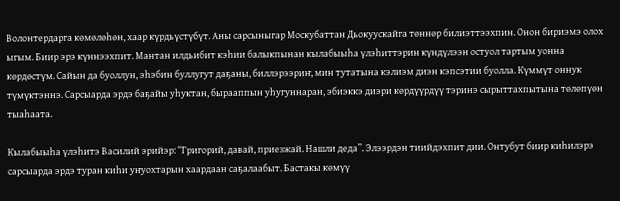Волонтердарга көмөлөһөн, хаар күрдьүстүбүт. Аны сарсыныгар Москубаттан Дьокуускайга төннөр билиэттээхпин. Онон бириэмэ олох ыгым. Биир эрэ күннээхпит. Мантан илдьибит кэһии балыкпынан кылабыыһа үлэһиттэрин күндүлээн остуол тартым уонна көрдөстүм. Сайын да буоллун, эһэбин буллугут даҕаны, биллэрээриҥ, мин тутатына кэлиэм диэн кэпсэтии буолла. Күммүт оннук түмүктэннэ. Сарсыарда эрдэ баҕайы уһуктан, бырааппын уһугуннаран, эбиэккэ диэри көрдүүрдүү тэринэ сырыттахпытына төлөпүөн тыаһаата.

Кылабыыһа үлэһитэ Василий эрийэр: “Григорий, давай, приезжай. Нашли деда”. Элээрдэн тиийдэхпит дии. Онтубут биир киһилэрэ сарсыарда эрдэ туран киһи уҥуохтарын хаардаан саҕалаабыт. Бастакы көмүү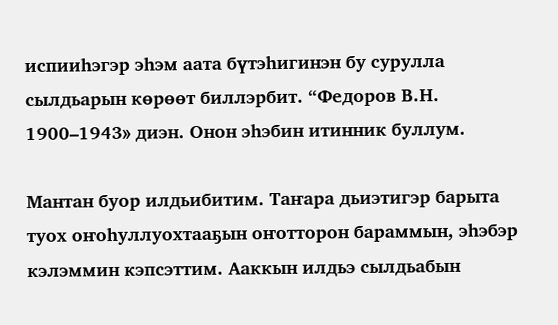испииһэгэр эһэм аата бүтэһигинэн бу сурулла сылдьарын көрөөт биллэрбит. “Федоров В.Н. 1900–1943» диэн. Онон эһэбин итинник буллум.

Мантан буор илдьибитим. Таҥара дьиэтигэр барыта туох оҥоһуллуохтааҕын оҥотторон бараммын, эһэбэр кэлэммин кэпсэттим. Ааккын илдьэ сылдьабын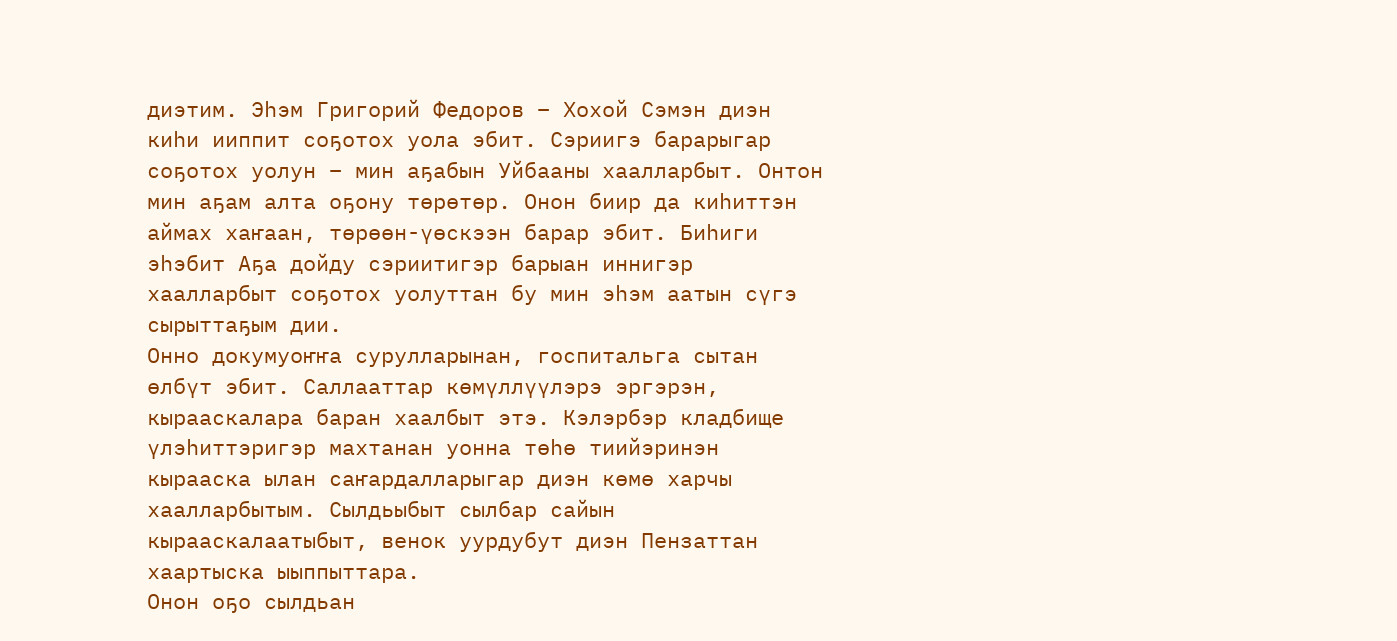диэтим. Эһэм Григорий Федоров – Хохой Сэмэн диэн киһи ииппит соҕотох уола эбит. Сэриигэ барарыгар соҕотох уолун – мин аҕабын Уйбааны хаалларбыт. Онтон мин аҕам алта оҕону төрөтөр. Онон биир да киһиттэн аймах хаҥаан, төрөөн-үөскээн барар эбит. Биһиги эһэбит Аҕа дойду сэриитигэр барыан иннигэр хаалларбыт соҕотох уолуттан бу мин эһэм аатын сүгэ сырыттаҕым дии.
Онно докумуоҥҥа сурулларынан, госпитальга сытан өлбүт эбит. Саллааттар көмүллүүлэрэ эргэрэн, кырааскалара баран хаалбыт этэ. Кэлэрбэр кладбище үлэһиттэригэр махтанан уонна төһө тиийэринэн кырааска ылан саҥардалларыгар диэн көмө харчы хаалларбытым. Сылдьыбыт сылбар сайын кырааскалаатыбыт, венок уурдубут диэн Пензаттан хаартыска ыыппыттара.
Онон оҕо сылдьан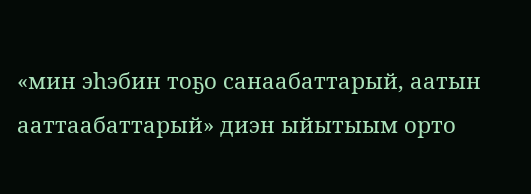«мин эһэбин тоҕо санаабаттарый, аатын ааттаабаттарый» диэн ыйытыым орто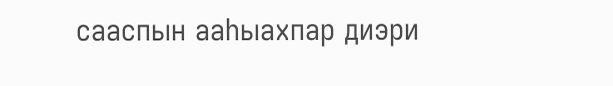сааспын ааһыахпар диэри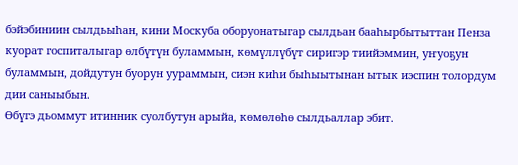бэйэбиниин сылдьыһан, кини Москуба оборуонатыгар сылдьан бааһырбытыттан Пенза куорат госпиталыгар өлбүтүн буламмын, көмүллүбүт сиригэр тиийэммин, уҥуоҕун буламмын, дойдутун буорун уураммын, сиэн киһи быһыытынан ытык иэспин толордум дии саныыбын.
Өбүгэ дьоммут итинник суолбутун арыйа, көмөлөһө сылдьаллар эбит.